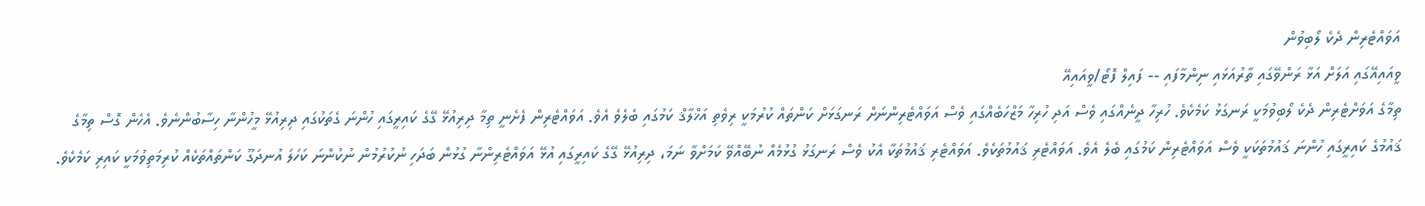އަވައްޓެރިން ދެކެ ލޯބިވުން
ވީއައިއޭގައި އަލަށް އަޅާ ރަންވޭގައި ތާރުއަޅައި ނިންމާފައި -- ފައިލް ފޮޓޯ/ވީއައިއޭ
ތިމާގެ އަވަށްޓެރިން ދެކެ ލޯބިވުމަކީ ރަނގަޅު ކަމެކެވެ. ހުރިހާ ދީނެއްގައި ވެސް އަދި ހުރިހާ މަޒްހަބެއްގައި ވެސް އަވައްޓެރިންނަށް ރަނގަޅަށް ކަންތައް ކުރުމަކީ ރިވެތި އަޚްލާޤް ކަމުގައި ބެލެވެ އެވެ. އަވައްޓެރިން ފެށެނީ ތިމާ ދިރިއުޅޭ ގޭގެ ކައިރީގައި ހުންނަ ގެތަކުގައި ދިރިއުޅޭ މީހުންނާ ހިސާބުންނެވެ. އެހެން ގޮސް ތިމާގެ ޤައުމުގެ ކައިރީގައި ހުންނަ ޤައުމުތަކަކީ ވެސް އަވައްޓެރިން ކަމުގައި ބެލެ އެވެ. އަވައްޓެރި ޤައުމުތަކެވެ. އަވައްޓެރި ޤައުމުތަކާ އެކު ވެސް ރަނގަޅު ގުޅުމެއް ނުބޭއްވޭ ކަމަށްވާ ނަމަ، ދިރިއުޅޭ ގޭގެ ކައިރީގައި އުޅޭ އަވައްޓެރިންނާ ގުޅުން ބަދަހި ނުކުރުމުން ނުކުންނަ ކަހަލަ އުނދަގޫ ކަންތައްތަކެއް ކުރިމަތިވުމަކީ ކައިރި ކަމެކެވެ.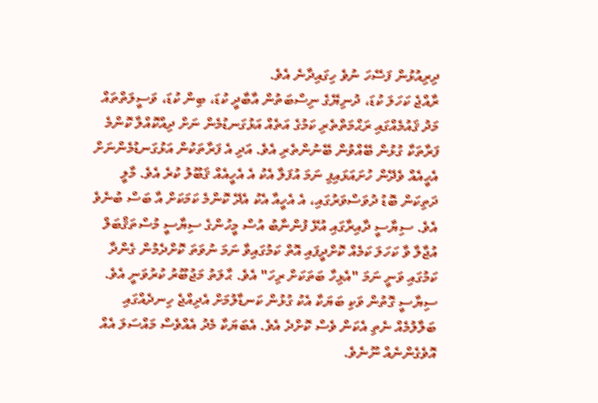ދިރިއުޅުން ފަސޭހަ ނުވެ ހިގައިދާނެ އެވެ.
ރާއްޖެ ކަހަލަ ކުޑަ، ދުނިޔޭގެ ނިސްބަތުން އާބާދީ ކުޑަ، ބިން ކުޑަ، ވަސީލަތްތައް މަދު ޤައުމެއްގައި ރަޙްމަތްތެރި ކަމުގެ އަތެއް އަޅުގަނޑުމެން ނަށް ދިއްކޮއްލާ ކޮންމެ ފަރާތަކާ ގުޅުން ބޭއްވުން ބޭނުންތެރި އެވެ. އަދި އެ ފަރާތަކުން އަޅުގަނޑުމެންނަށް އެހީއެއް ވެދޭން ހުށައަޅައިފި ނަމަ އުފަލާ އެކު އެ އެހީއެއް ޤަބޫލު ކުރެ އެވެ. މާލީ ދަތިކަން ބޮޑު ދުވަސްވަރުގައި، އެ އެހީއާ އެކު އެދޭ ކޮންމެ ކަމަކަށް އާ ބަސް ބުނެވެ އެވެ. ސިޔާސީ ދާއިރާގައި އުޅޭ ފުންނާބު އުސް މީހުންގެ ސިޔާސީ މުސްތަޤްބަލް އުޖާލާ ވާ ކަހަލަ ކަމެއް ކޮށްދީފައި އޮތް ކަމުގައިވާ ނަމަ ނުވަތަ ކޮށްދެމުން ގެންދާ ކަމުގައި ވަނީ ނަމަ "އެޅިހާ ބަތަކަށް ރިހަ" އެވެ. ޙާލަތު މަޖުބޫރު ކުރުވަނީ އެވެ. ސިޔާސީ ގޮތުން ވަކި ބަޔަކާ އެކު ގުޅުން ކަނޑާލުމަށް އެދިއްޖެ ހިނދެއްގައި ބަލާލުމެއް ނެތި އެކަން ވެސް ކޮށްދެ އެވެ. އެބަޔަކާ މެދު އެއްވެސް މައްސަލަ އެއް އޮވެގެންނެއް ނޫނެވެ.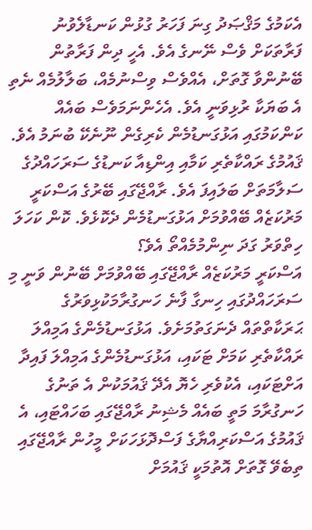އެކަމުގެ މަޤްޞަދު ގިނަ ފަހަރު ގުޅުން ކަނޑާލެވުނު ފަރާތަކަށް ވެސް ނޭނގެ އެވެ. އެހީ ދިން ފަރާތުން ބޭނުންވާ ގޮތަށް، އެއްވެސް ވިސްނުމެއް، ބަލާލުމެއް ނެތި އެ ބަޔަކާ ރުޅިވަނީ އެވެ. އެހެންނަމަވެސް ބައެއް ކަންކަމުގައި އަޅުގަނޑުމެން ކެރިގެން ނޫނެކޭ ބުނަމު އެވެ.
ޤައުމުގެ ރައްކާތެރި ކަމާއި އިންޑިއާ ކަނޑުގެ ސަރަހައްދުގެ ސަލާމަތަށް ބަލައިފަ އެވެ. ރާއްޖޭގައި ބޭރުގެ އަސްކަރީ މަރުކަޒެއް ބޭއްވުމަށް އަޅުގަނޑުމެން ދެކޮޅެވެ. ކޮން ކަހަލަ ހިތްވަރު ގަދަ ނިންމުމެއްތޯ އެވެ؟
އަސްކަރީ މަރުކަޒެއް ރާއްޖޭގައި ބޭއްވުމަށް ބޭނުން ވަނީ މި ސަރަހައްދުގައި ހިނގާ ފާނެ ހަނގުރާމަކުޅިވަރުގެ ޙަރަކާތްތައް ދެނަގަތުމަށެވެ. އަޅުގަނޑުމެންގެ އަމިއްލަ ރައްކާތެރި ކަމަށް ޓަކައި، އަޅުގަނޑުމެންގެ އަމިއްލަ ފައިދާ އަށްޓަކައި، އެކުވެރި ހެޔޮ އެދޭ ޤައުމަކުން އެ ތަނުގެ ހަނގުރާމަ މަތީ ބައެއް މެޝިނު ރާއްޖޭގައި ބަހައްޓައި، އެ ޤައުމުގެ އަސްކަރިއްޔާގެ ފަސްދޮޅަހަކަށް މީހުން ރާއްޖޭގައި ތިބެވޭ ގޮތަށް އޮތުމަކީ ޤައުމަށް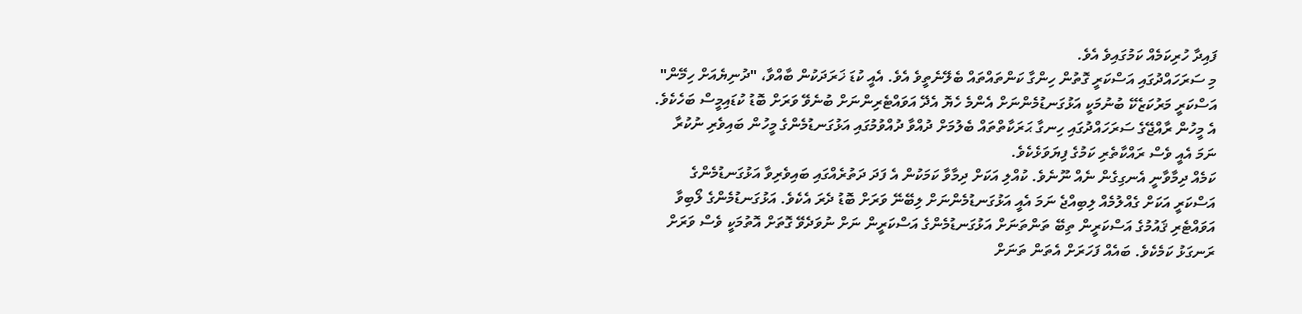ފައިދާ ހުރިކަމެއް ކަމުގައިވެ އެވެ.
މި ސަރަހައްދުގައި އަސްކަރީ ގޮތުން ހިންގާ ކަންތައްތައް ބެލޭނެތީވެ އެވެ. އެއީ ކުޑަ ޚަރަދަކުން ބާއްވާ، "ދުނިޔެއަށް ހިމޭން" އަސްކަރީ މަރުކަޒެކޭ ބުނުމަކީ އަޅުގަނޑުމެންނަށް އެންމެ ހެޔޮ އެދޭ އަވައްޓެރިންނަށް ބުނެވޭ ވަރަށް ބޮޑު ކުޑައިމީސް ބަހެކެވެ. އެ މީހުން ރާއްޖޭގެ ސަރަހައްދުގައި ހިނގާ ޙަރަކާތްތައް ބެލުމަށް ދުއްވާ ދުއްވުމުގައި އަޅުގަނޑުމެންގެ މީހުން ބައިވެރި ނުކުރާ ނަމަ އެއީ ވެސް ރައްކާތެރި ކަމުގެ ފިޔަވަޅެކެވެ.
ކަމެއް ދިމާވާނީ އެނގިގެން ނެއް ނޫނެވެ. ކުއްލި އަކަށް ދިމާވާ ކަމަކުން އެ ފަދަ ދަތުރެއްގައި ބައިވެރިވާ އަޅުގަނޑުމެންގެ އަސްކަރީ އަކަށް ގެއްލުމެއް ލިބިއްޖެ ނަމަ އެއީ އަޅުގަނޑުމެންނަށް ލިބޭނޭ ވަރަށް ބޮޑު ދެރަ އެކެވެ. އަޅުގަނޑުމެންގެ ލޯބިވާ އަވައްޓެރި ޤައުމުގެ އަސްކަރީން ތިބޭ ތަންތަނަށް އަޅުގަނޑުމެންގެ އަސްކަރީން ނަށް ނުވަދެވޭ ގޮތަށް އޮތުމަކީ ވެސް ވަރަށް ރަނގަޅު ކަމެކެވެ. ބައެއް ފަހަރަށް އެތަން ތަނަށް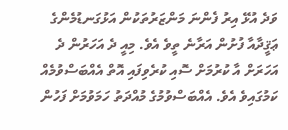ވަދެ އުޅޭ އިރު ފެންނަ މަންޒަރުތަކުން އަޅުގަނޑުމެންގެ ޢަޤީދާއާ ފުށުން އަރާނެ ތީވެ އެވެ. މިއީ ދެ އަހަރުން ދެ އަހަރަށް އާ ކުރުމަށް ސޮއި ކުރެވިފައި އޮތް އެއްބަސްވުމެއް ކަމުގައިވެ އެވެ. އެއްބަސްވުމުގެ މުއްދަތު ހަމަވުމަށް ފަހުން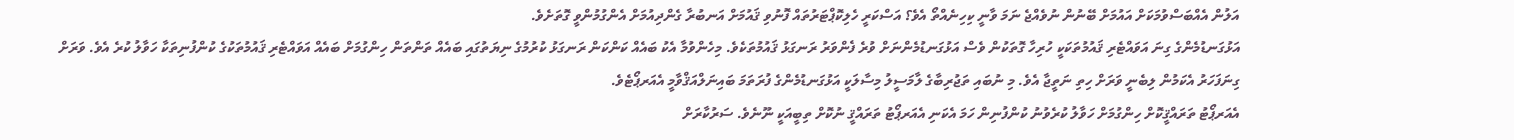އަލުން އެއްބަސްވުމަކަށް އައުމަށް ބޭނުން ނުވެއްޖެ ނަމަ ވާނީ ކިހިނެއްތޯ އެވެ؟ އަސްކަރީ ހެލިކޮޕްޓަރުތައް ފޮނުވި ޤައުމަށް އަނބުރާ ގެންދިއުމަށް އެންގުމުންވީ ގޮތަށެވެ.
އަޅުގަނޑުމެންގެ ގިނަ އަވައްޓެރި ޤައުމުތަކަކީ ހުރިހާ ގޮތަކުން ވެސް އަޅުގަނޑުމެންނަށް ވުރެ ފެންވަރު ރަނގަޅު ޤައުމުތަކެވެ. މިހެންވުމާ އެކު ބައެއް ކަންކަން ރަނގަޅު ކުރުމުގެ ނިޔަތުގައި ބައެއް ތަންތަން ހިންގުމަށް ބައެއް އަވައްޓެރި ޤައުމުތަކުގެ ކުންފުނިތަކާ ހަވާލު ކުރެ އެވެ. ވަރަށް ގިނަފަހަރު އެކަމުން ލިބެނީ ވަރަށް ހިތި ނަތީޖާ އެވެ. މި ނުބައި ތަޖުރިބާގެ ލާމަސީލު މިސާލަކީ އަޅުގަނޑުމެންގެ ފުރަތަމަ ބައިނަލްއަޤްވާމީ އެއަރޕޯޓެވެ.
އެއަރޕޯޓު ތަރައްޤީކޮށް ހިންގުމަށް ހަވާލު ކުރެވުނު ކުންފުނިން ހަމަ އެކަނި އެއަރޕޯޓު ތަރައްޤީ ނުކޮށް ތިބީއަކީ ނޫނެވެ. ސަރުކާރަށް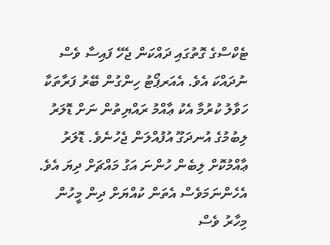ޓެކްސްގެ ގޮތުގައި ދައްކަން ޖެހޭ ފައިސާ ވެސް ނުދައްކަ އެވެ. އެއަރޕޯޓު ހިންގުން ބޭރު ފަރާތަކާ ހަވާލު ކުރުމާ އެކު ޢާއްމު ރައްޔިތުން ނަށް ޑޮލަރު ލިބުމުގެ އުނދަގޫ އުފުއްލަން ޖެހުނެވެ. ޑޮލަރު ޢާއްމުކޮށް ލިބެން ހުންނަ އަގު މައްޗަށް ދިޔަ އެވެ. އެހެންނަމަވެސް އެތަން ކުއްޔަށް ދިން މީހުން މިހާރު ވެސް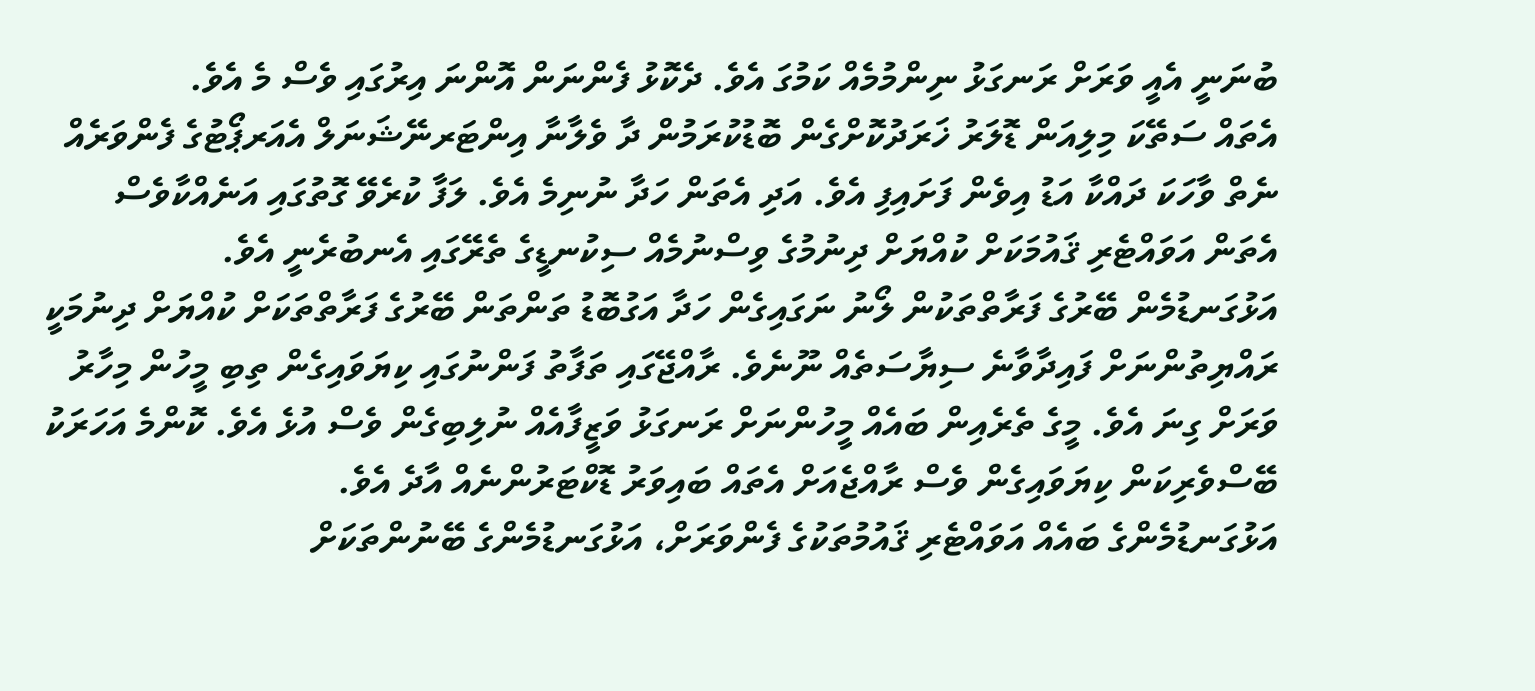ބުނަނީ އެއީ ވަރަށް ރަނގަޅު ނިންމުމެއް ކަމުގަ އެވެ. ދެކޮޅު ފެންނަން އޮންނަ އިރުގައި ވެސް މެ އެވެ.
އެތައް ސަތޭކަ މިލިއަން ޑޮލަރު ޚަރަދުކޮށްގެން ބޮޑުކުރަމުން ދާ ވެލާނާ އިންޓަރނޭޝަނަލް އެއަރޕޯޓުގެ ފެންވަރެއް ނެތް ވާހަކަ ދައްކާ އަޑު އިވެން ފަށައިފި އެވެ. އަދި އެތަން ހަދާ ނުނިމެ އެވެ. ލަފާ ކުރެވޭ ގޮތުގައި އަނެއްކާވެސް އެތަން އަވައްޓެރި ޤައުމަކަށް ކުއްޔަށް ދިނުމުގެ ވިސްނުމެއް ސިކުނޑީގެ ތެރޭގައި އެނބުރެނީ އެވެ.
އަޅުގަނޑުމެން ބޭރުގެ ފަރާތްތަކުން ލޯނު ނަގައިގެން ހަދާ އަގުބޮޑު ތަންތަން ބޭރުގެ ފަރާތްތަކަށް ކުއްޔަށް ދިނުމަކީ ރައްޔިތުންނަށް ފައިދާވާނެ ސިޔާސަތެއް ނޫނެވެ. ރާއްޖޭގައި ތަފާތު ފަންނުގައި ކިޔަވައިގެން ތިބި މީހުން މިހާރު ވަރަށް ގިނަ އެވެ. މީގެ ތެރެއިން ބައެއް މީހުންނަށް ރަނގަޅު ވަޒީފާއެއް ނުލިބިގެން ވެސް އުޅެ އެވެ. ކޮންމެ އަހަރަކު ބޭސްވެރިކަން ކިޔަވައިގެން ވެސް ރާއްޖެއަށް އެތައް ބައިވަރު ޑޮކްޓަރުންނެއް އާދެ އެވެ.
އަޅުގަނޑުމެންގެ ބައެއް އަވައްޓެރި ޤައުމުތަކުގެ ފެންވަރަށް، އަޅުގަނޑުމެންގެ ބޭނުންތަކަށް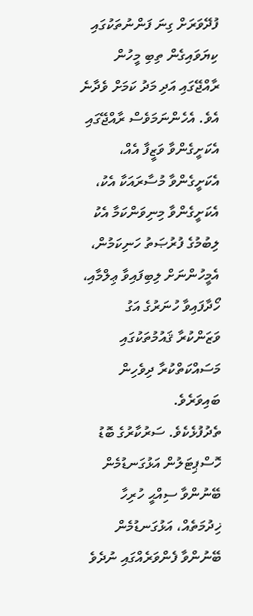ފުދޭވަރަށް ގިނަ ފަންނުތަކުގައި ކިޔަވައިގެން ތިބި މީހުން ރާއްޖޭގައި އަދި މަދު ކަމަށް ވެދާނެ އެވެ. އެހެންނަމަވެސް ރާއްޖޭގައި އެކަށީގެންވާ ވަޒީފާ އެއް، އެކަށީގެންވާ މުސާރައަކާ އެކު، އެކަށީގެންވާ މިނިވަންކަމާ އެކު ލިބުމުގެ ފުރުޞަތު ހަނިކަމުން، އެމީހުންނަށް ލިބިފައިވާ ޢިލްމާއި، ހޯދާފައިވާ ހުނަރުގެ އަގު ވަޒަންކުރާ ޤައުމުތަކުގައި މަސައްކަތްކުރާ ދިވެހިން ބައިވަރެވެ.
ތެދުފުޅެކެވެ. ސަރުކާރުގެ ބޮޑު ހޮސްޕިޓަލުން އަޅުގަނޑުމެން ބޭނުންވާ ސިއްޙީ ހުރިހާ ޚިދުމަތެއް، އަޅުގަނޑުމެން ބޭނުންވާ ފެންވަރެއްގައި ނުދެވެ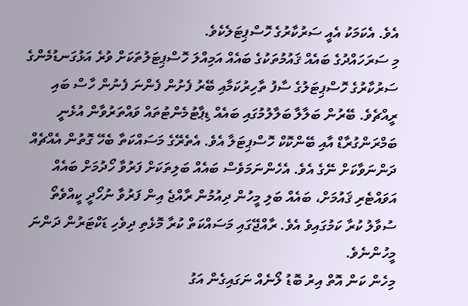އެވެ. އެކަމަކު އެއީ ސަރުކާރުގެ ހޮސްޕިޓަލެކެވެ.
މި ސަރަހައްދުގެ ބައެއް ޤައުމުތަކުގެ ބައެއް އަމިއްލަ ހޮސްޕިޓަލުތަކަށް ވުރެ އަޅުގަނޑުމެންގެ ސަރުކާރުގެ ހޮސްޕިޓަލުގެ ސާފު ތާހިރުކަމާއި ބޭރު ފެށުން ފެންނަ ފެނުން ހާސް ބައި ރީއްޗެވެ. ބޭރުން ބަލާލާ ބަލާލުމުގައި ބައެއް ޑިޕާޓުމެންޓުތައް ވައްތަރުވާން އުޅެނީ ބަމްރަންގުރާޑް އާއި ބޭންކޮކް ހޮސްޕިޓަލާ އެވެ. އެތެރޭގެ މަސައްކަތާ ބެހޭ ގޮތުން އެއްޗެއް ދަންނަވާކަށް ނޭގެ އެވެ. އެހެންނަމަވެސް ބައެއް ބަލިތަކަށް ފަރުވާ ހޯދުމަށް ބައެއް އަވައްޓެރި ޤައުމަށް، ބައެއް ބަލި މީހުން ދިއުމުން ރާއްޖެ އިން ފަރުވާ ނުހޯދީ ކީއްވެތޯ ސުވާލު ކުރާ ކަމުގައިވެ އެވެ. ރާއްޖޭގައި މަސައްކަތް ކުރާ މޮޅެތި ދިވެހި ޑަކްޓަރުން ދަންނަ މީހުންނެވެ.
މިހެން ކަން އޮތް އިރު ބޮޑު ލޯނެއް ނަގައިގެން އަގު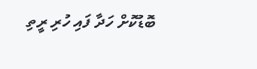ބޮޑުކޮށް ހަދާ ފައި ހުރި ރީތި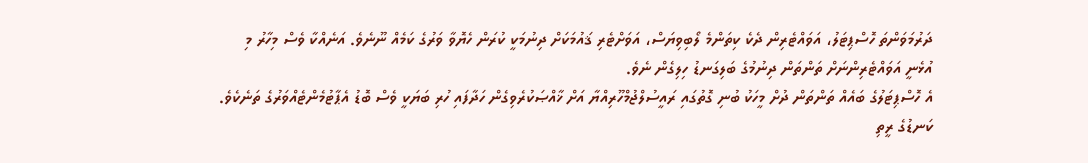ދަރުމަވަންތަ ހޮސްޕިޓަލު، އަވައްޓެރިން ދެކެ ކިތަންމެ ލޯބިވިޔަސް، އަވަށްޓެރި ޤައުމަކަށް ދިނުމަކީ ކުރަން ހެޔޮވާ ވަރުގެ ކަމެއް ނޫނެވެ. އަނެއްކާ ވެސް މިހާރު މި އުޅެނީ އަވައްޓެރިންނަށް ތަންތަން ދިނުމުގެ ބަލިގަނޑު ހިލިގެން ނެވެ.
އެ ހޮސްޕިޓަލުގެ ބައެއް ތަންތަން ދުށް މީހަކު ބުނި ގޮތުގައި ރައީސުލްޖުމްހޫރިއްޔާ އަށް ޚާއްޞަކުރެވިގެން ހަދާފައި ހުރި ބަޔަކީ ވެސް ބޮޑު އެޕާޓުމެންޓެއްވަރުގެ ތަނެކެވެ. ކަނޑުގެ ރީތި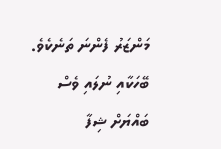މަންޒަރު ފެންނަ ތަނެކެވެ. ބޭހަކާއި ނުލައި ވެސް ބައްޔަށް ޝިފާ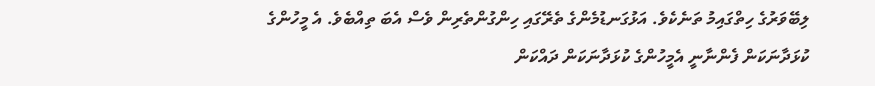ލިބޭވަރުގެ ހިތްގައިމު ތަނެކެވެ. އަޅުގަނޑުމެންގެ ތެރޭގައި ހިންގުންތެރިން ވެސް އެބަ ތިއްބެވެ. އެ މީހުންގެ ކުޅަދާނަކަން ފެންނާނީ އެމީހުންގެ ކުޅަދާނަކަން ދައްކަން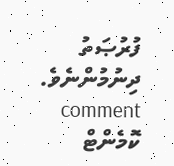ފުރުޞަތު ދިނުމުންނެވެ.
comment ކޮމެންޓް